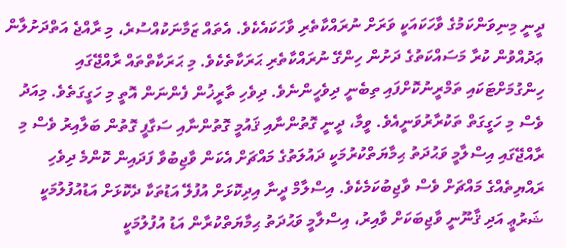ދީނީ މިނިވަންކަމުގެ ވާހަކައަކީ ވަރަށް ނުރައްކާތެރި ވާހަކައެކެވެ. އެތައް ޒަމާނަކުއްސުރެ، މި ރާއްޖެ އަތްދަށުލާން ޢަދުއްވުން ކުރާ މަސައްކަތުގެ ދަށުން ހިންގޭ ނުރައްކާތެރި ޙަރަކާތެކެވެ. މި ޙަރަކާތްތައް ރާއްޖޭގައި ހިންގުމަށްޓަކައި ތަމްރީނުކޮށްފައި ތިބެނީ ދިވެހީންނެވެ. ދިވެހި ތާރީޚުން ފެންނަން އޮތީ މި ހަގީގަތެވެ. މިއަދު ވެސް މި ހަގީގަތް ތަކުރާރުވަނީއެވެ. ވީމާ، ދީނީ ގޮތުންނާއި ޤައުމީ ގޮތުންނާއި ސަގާފީ ގޮތުން ބަލާއިރު ވެސް މި ރާއްޖޭގައި އިސްލާމީ ވަޙުދަތު ޙިމާޔަތްކުރުމަކީ ދައުލަތުގެ މައްޗަށް އެކަން ވާޖިބުވާ ފަދައިން ކޮންމެ ދިވެހި ރައްޔިތެއްގެ މައްޗަށް ވެސް ވާޖިބުކަމެކެވެ. އިސްލާމް ދީނާ އިދިކޮޅަށް އުފުލޭ އަޑުތަކާ ދެކޮޅަށް އަޑުއުފުލުމަކީ ޝަރުޢީ އަދި ޤާނޫނީ ވާޖިބަކަށް ވާއިރު، އިސްލާމީ ވަޙުދަތު ޙިމާޔަތްކުރާން އަޑު އުފުލުމަކީ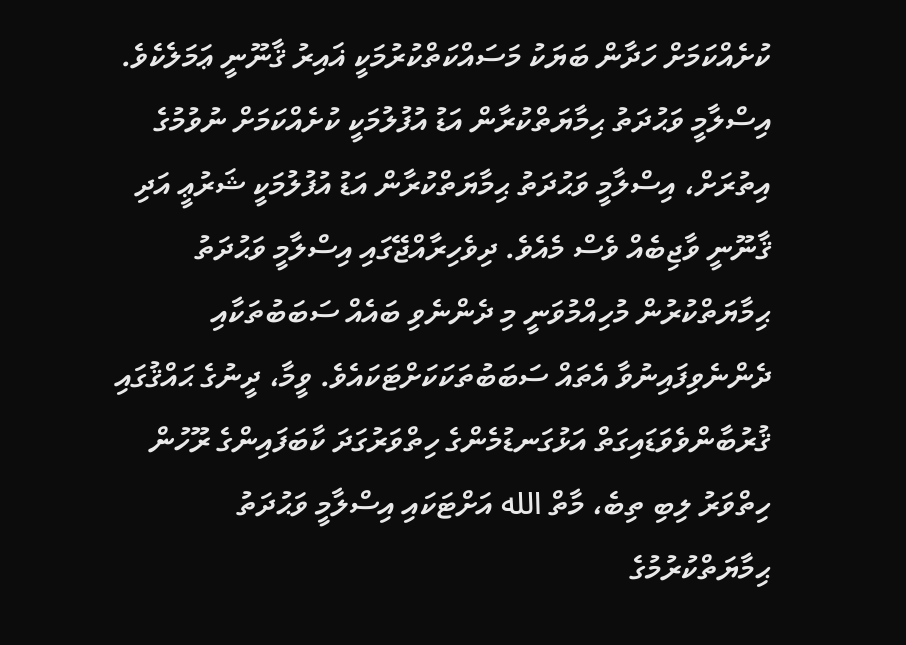ކުށެއްކަމަށް ހަދާން ބަޔަކު މަސައްކަތްކުރުމަކީ ޣައިރު ޤާނޫނީ ޢަމަލެކެވެ. އިސްލާމީ ވަޙުދަތު ޙިމާޔަތްކުރާން އަޑު އުފުލުމަކީ ކުށެއްކަމަށް ނުވުމުގެ އިތުރަށް، އިސްލާމީ ވަޙުދަތު ޙިމާޔަތްކުރާން އަޑު އުފުލުމަކީ ޝަރުޢީ އަދި ޤާނޫނީ ވާޖިބެއް ވެސް މެއެވެ. ދިވެހިރާއްޖޭގައި އިސްލާމީ ވަޙުދަތު ޙިމާޔަތްކުރުން މުހިއްމުވަނީ މި ދެންނެވި ބައެއް ސަބަބުތަކާއި ދެންނެވިފައިނުވާ އެތައް ސަބަބުތަކަކަށްޓަކައެވެ. ވީމާ، ދީނުގެ ޙައްޤުގައި ޤުރުބާންވެވަޑައިގަތް އަޅުގަނޑުމެންގެ ހިތްވަރުގަދަ ކާބަފައިންގެ ރޫހުން ހިތްވަރު ލިބި ތިބެ، މާތް الله އަށްޓަކައި އިސްލާމީ ވަޙުދަތު ޙިމާޔަތްކުރުމުގެ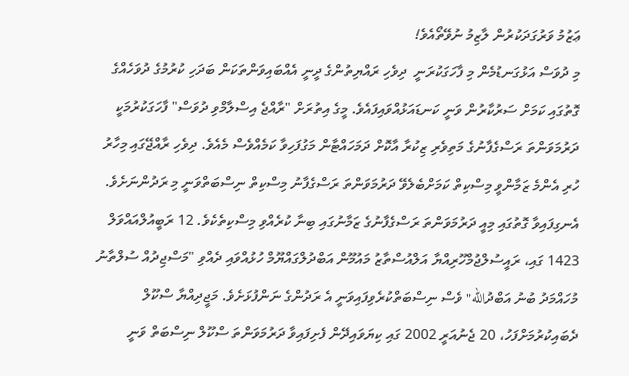ޢަޒުމު ވަރުގަދަކުރުން ލާޒިމު ނުވޭތޯއެވެ!
މި ދުވަސް އަޅުގަނޑުމެން މި ފާހަގަކުރަނީ  ދިވެހި ރައްޔިތުންގެ ދީނީ އެއްބައިވަންތަކަން ބަދަހި ކުރުމުގެ ދުވަހެއްގެ ގޮތުގައި ކަމަށް ސަރުކާރުން ވަނީ ކަނޑައަޅުއްވައިފައެވެ. މީގެ އިތުރަށް "ރާއްޖެ އިސްލާމްވި ދުވަސް" ފާހަގަކުރުމަކީ ދަރުމަވަންތަ ރަސްގެފާނުގެ މަތިވެރި ޒިކުރާ އާކޮށް ދަމަހައްޓާން މަގުފަހިވާ ކަމެއްވެސް މެއެވެ. ދިވެހި ރާއްޖޭގައި މިހާރު ހުރި އެންމެ ޒަމާންވީ މިސްކިތް ކަމަށްބެލެވޭ ދަރުމަވަންތަ ރަސްގެފާނު މިސްކިތް ނިސްބަތްވަނީ މި ރަދުންނަށެވެ. އެނގިފައިވާ ގޮތުގައި މިއީ ދަރުމަވަންތަ ރަސްގެފާނުގެ ޒަމާނުގައި ބިނާ ކުރެއްވި މިސްކިތެކެވެ. 12 ރަބީއުލްއައްވަލް 1423 ގައި، ރައީސުލްޖުމްހޫރިއްޔާ އަލްއުސްތާޒު މައުމޫން އަބްދުލްގައްޔޫމް ހުޅުއްވައި ދެއްވި "މަސްޖިދުއް ސުލްތާނު މުހައްމަދު ބުނު އަބްދުالله" ވެސް ނިސްބަތްކުރެވިފައިވަނީ އެ ރަދުންގެ ނަންފުޅަށެވެ. މަޖީދިއްޔާ ސްކޫލް ދެބައިކުރުމަށްފަހު، 20 ޖެނުއަރީ 2002 ގައި ކިޔަވައިދޭން ފެށިފައިވާ ދަރުމަވަންތަ ސްކޫލް ނިސްބަތް ވަނީ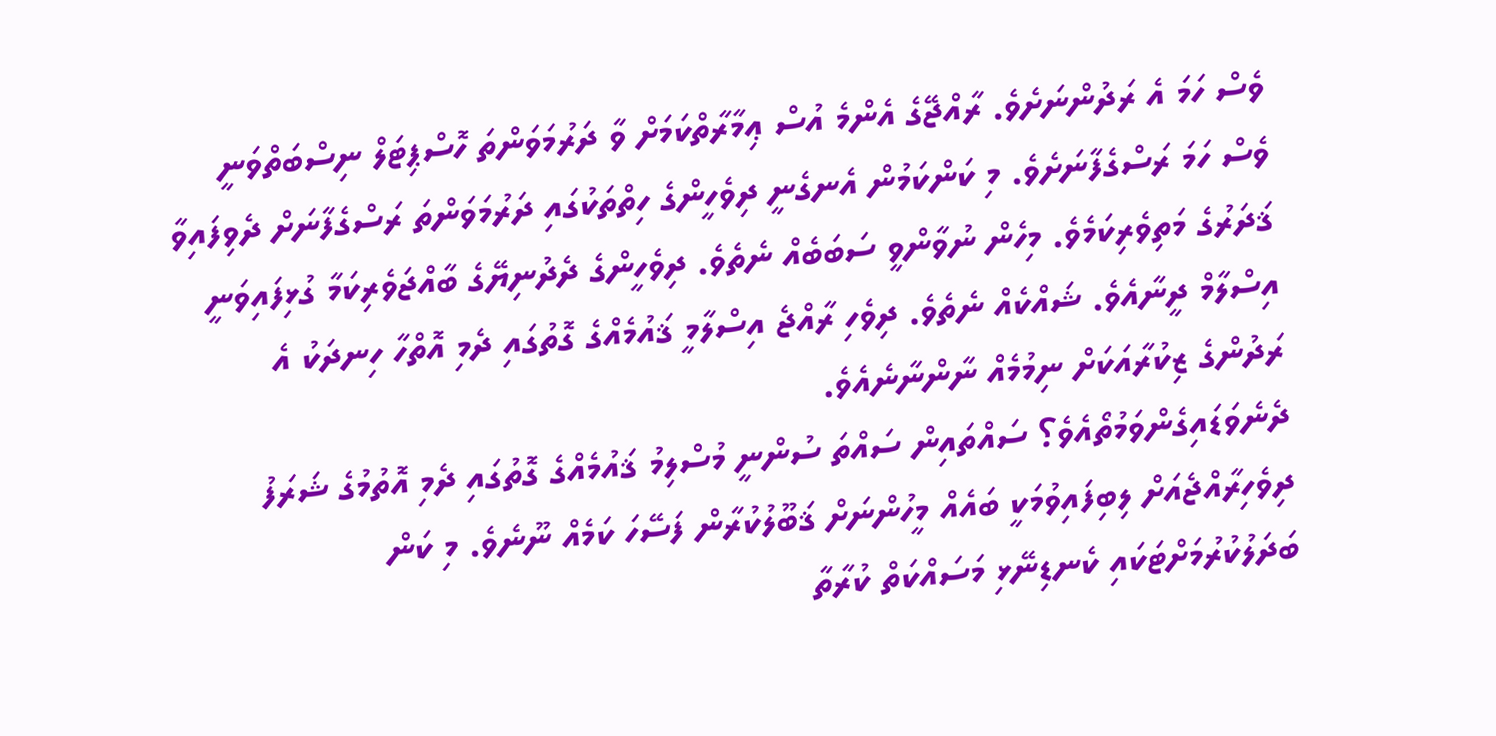ވެސް ހަމަ އެ ރަދުންނަށެވެ. ރާއްޖޭގެ އެންމެ އުސް ޢިމާރާތްކަމަށް ވާ ދަރުމަވަންތަ ހޮސްޕިޓަލް ނިސްބަތްވަނީ ވެސް ހަމަ ރަސްގެފާނަށެވެ. މި ކަންކަމުން އެނގެނީ ދިވެހީންގެ ހިތްތަކުގައި ދަރުމަވަންތަ ރަސްގެފާނަށް ދެވިފައިވާ ޤަދަރުގެ މަތިވެރިކަމެވެ. މިހެން ނުވާންވީ ސަބަބެއް ނެތެވެ. ދިވެހީންގެ ދެދުނިޔޭގެ ބާއްޖަވެރިކަމާ ގުޅިފައިވަނީ އިސްލާމް ދީނާއެވެ. ޝައްކެއް ނެތެވެ. ދިވެހި ރާއްޖެ އިސްލާމީ ޤައުމެއްގެ ގޮތުގައި ދެމި އޮތްހާ ހިނދަކު އެ ރަދުންގެ ޒިކުރާއަކަށް ނިމުމެއް ނާންނާނެއެވެ.
ދެނެވަޑައިގެންވަމުތޯއެވެ؟ ސައްތައިން ސައްތަ ސުންނީ މުސްލިމު ޤައުމެއްގެ ގޮތުގައި ދެމި އޮތުމުގެ ޝަރަފު ދިވެހިރާއްޖެއަށް ލިބިފައިވުމަކީ ބައެއް މީހުންނަށް ޤަބޫލުކުރާން ފަސޭހަ ކަމެއް ނޫނެވެ. މި ކަން ބަދަލުކުރުމަށްޓަކައި ކެނޑިނޭޅި މަސައްކަތް ކުރާތާ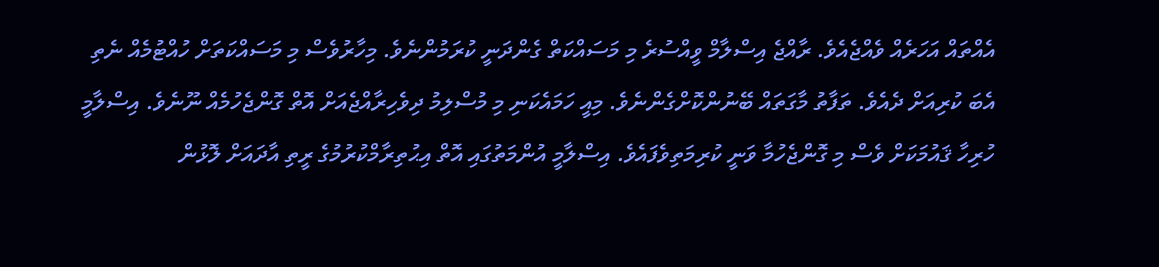އެއްތައް އަހަރެއް ވެއްޖެއެވެ. ރާއްޖެ އިސްލާމް ވީއްސުރެ މި މަސައްކަތް ގެންދަނީ ކުރަމުންނެވެ. މިހާރުވެސް މި މަސައްކަތަށް ހުއްޓުމެއް ނެތި އެބަ ކުރިއަށް ދެއެވެ. ތަފާތު މާގަތައް ބޭނުންކޮށްގެންނެވެ. މިއީ ހަމައެކަނި މި މުސްލިމު ދިވެހިރާއްޖެއަށް އޮތް ގޮންޖެހުމެއް ނޫނެވެ. އިސްލާމީ ހުރިހާ ޤައުމަކަށް ވެސް މި ގޮންޖެހުމާ ވަނީ ކުރިމަތިވެފައެވެ. އިސްލާމީ އުންމަތުގައި އޮތް އިޙުތިރާމްކުރުމުގެ ރީތި އާދައަށް ލޮޅުން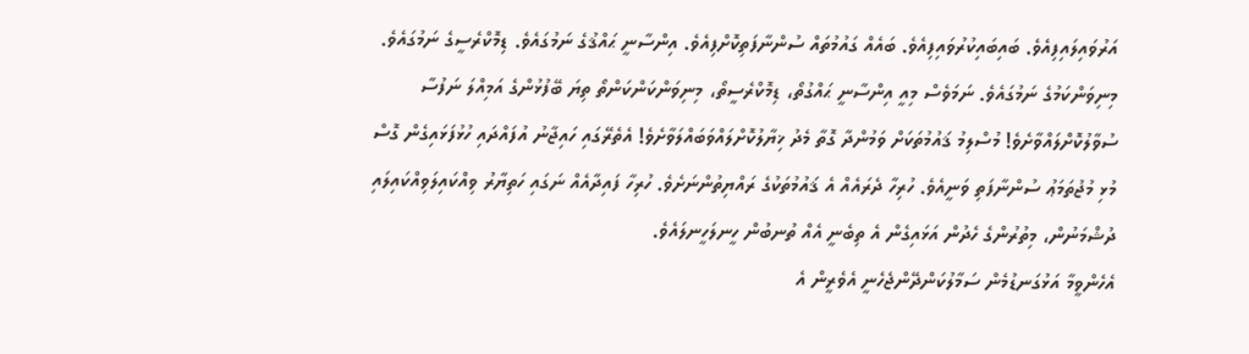އަރުވައިލައިފިއެވެ. ބައިބައިކުރުވައިފިއެވެ. ބައެއް ގައުމުތައް ސުންނާފަތިކޮށްފިއެވެ. އިންސާނީ ޙައްޤުގެ ނަމުގައެވެ. ޑިމޮކްރެސީގެ ނަމުގައެވެ. މިނިވަންކަމުގެ ނަމުގައެވެ. ނަމަވެސް މިއީ އިންސާނީ ޙައްގުތޯ، ޑިމޮކްރެސީތޯ، މިނިވަންކަންކަންތޯ ތިޔަ ބޭފުޅުންގެ އަމިއްލަ ނަފުސާ ސުވާލުކޮށްލައްވާށެވެ! މުސްލިމު ޤައުމުތަކަށް ވަމުންދާ ގޮތާ މެދު ޚިޔާލުކޮށްލައްވަބައްލަވާށެވެ! އެތެރޭގައި ހައިޖާނު އުފައްދައި ހުޅުފަޅައިގެން ގޮސް މުޅި މުޖުތަމަޢު ސުންނާފަތި ވަނީއެވެ. ހުރިހާ ދެރައެއް އެ ޤައުމުތަކުގެ ރައްޔިތުންނަށެވެ. ހުރިހާ ފައިދާއެއް ނަގައި ހަތިޔާރު ވިއްކައިލަވިއްކައިލައި ދުޝްމަނުން، މިތުރުންގެ ހެދުން އަޅައިގެން އެ ތިބެނީ އެއް ތުނބުން ހީނލަހީނލައެވެ.
އެހެންވީމާ އަޅުގަނޑުމެން ސަމާލުކަންދޭންޖެހެނީ އެވެރީން އެ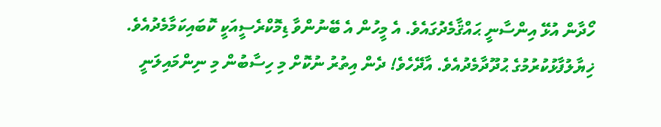ހޯދާން އުޅޭ އިންސާނީ ޙައްޤާމެދުގައެވެ. އެ މީހުން އެ ބޭނުންވާ ޑިމޮކްރެސީއަކީ ކޮބައިކަމާމެދުއެވެ. ޚިޔާލުފާޅުކުރުމުގެ ޙުދޫދާމެދުއެވެ. އާދޭހެވެ! ދެން އިތުރު ނުކޮށް މި ހިސާބުން މި ނިންމައިލަނީ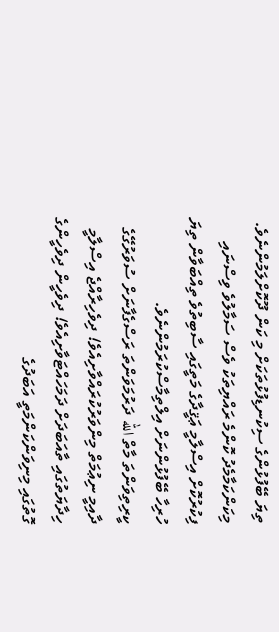ތިޔަ ބޭފުޅުންގެ ސިކުނޑިފުޅުތަކަށް މި ކަން ދޫކޮށްލަމުންނެވެ. މިކަންކަމާމެދު ކޮންމެ ރައްޔިތަކު ވެސް ސަމާލުވެ ވިސްނައި ފިކުރުކޮށް އިސްލާމީ ޢަޤީދާގެ މަތީގައި ސާބިތުވެ ތިއްބަވާން ތިޔަ ހުރިހާ ބޭފުޅުންނަށް އިލްތިމާސްކުރަމުންނެވެ.
ކީރިތިވަންތަ މާތް الله ދަރުމަވަންތަ ރަސްގެފާނަށް ސުވަރުގޭގެ ދާއިމީ ނިޢުމަތް މިންވަރުކުރައްވާށިއެވެ! ދިވެހިރާއްޖެ އިސްލާމީ ހިދާޔަތުގައި ތާއަބަދަށް ދަމަހައްޓަވާށިއެވެ! ދިވެހީން ދިވެހީންގެ ގޮތުގައި މިނިވަންކަންމަތީ އަބަދުގެ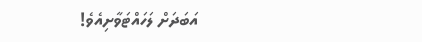އަބަދަށް ލަހައްޓަވާށިއެވެ!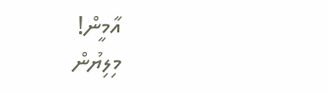އާމީން!
މިލިޔުން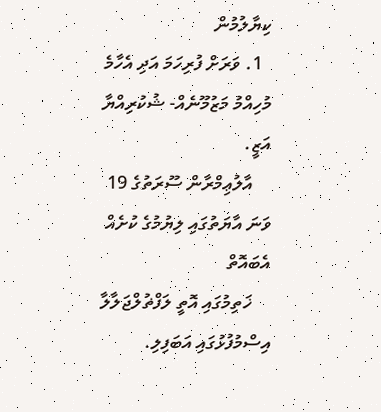ކިޔާލުމުން
  1. ވަރަށް ފުރިހަމަ އަދި އެހާމެ މުހިއްމު މަޒުމޫނެއް- ޝުކުރިއްޔާ އަޒީ.
    އާލުޢިމްރާން ސޫރަތުގެ 19 ވަނަ އާޔަތުގައި ލިޔުމުގެ ކުށެއް އެބައޮތް
    ޚަތިމުގައި އޮތީ ލަފްޡުލްޖަލާލާ އިސްމުފުޅުގައި އަބަފިލި.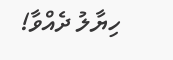ހިޔާލު ދެއްވާ!